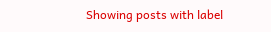Showing posts with label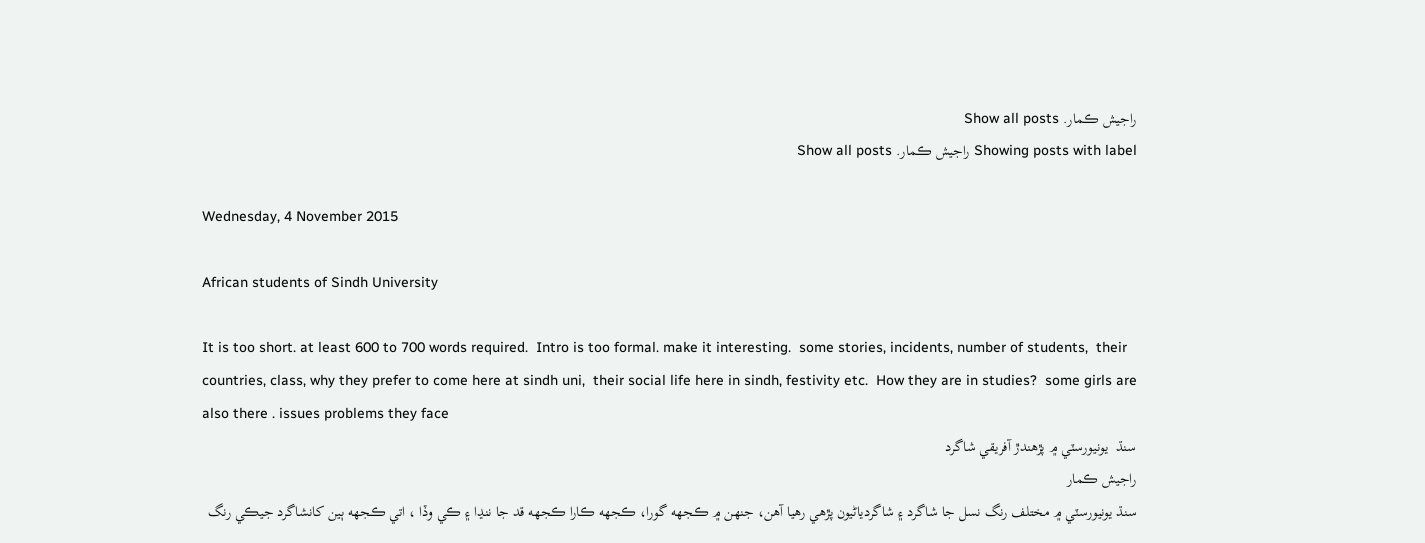راجيش ڪمار. Show all posts
Showing posts with label راجيش ڪمار. Show all posts

Wednesday, 4 November 2015

African students of Sindh University

It is too short. at least 600 to 700 words required.  Intro is too formal. make it interesting.  some stories, incidents, number of students,  their countries, class, why they prefer to come here at sindh uni,  their social life here in sindh, festivity etc.  How they are in studies?  some girls are also there . issues problems they face
سنڌ  يونيورسٽي ۾ پڙھندڙ آفريقي شاگرد
راجيش ڪمار
سنڌ يونيورسٽي ۾ مختلف رنگ نسل جا شاگرد ۽ شاگردياڻيون پڙهي رهيا آهن، جنهن ۾ ڪجهه گورا، ڪجهه ڪارا ڪجهه قد جا ننڍا ۽ ڪي وڏا ، اتي ڪجهه ٻين کانشاگرد جيڪي رنگ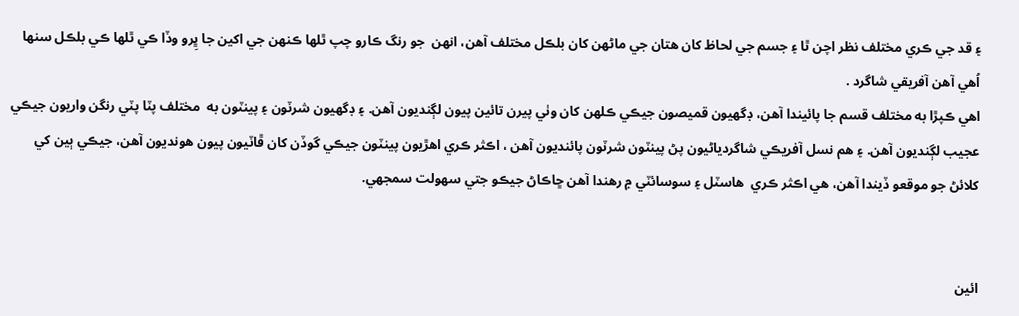۽ قد جي ڪري مختلف نظر اچن ٿا ۽ جسم جي لحاظ کان هتان جي ماڻهن کان بلڪل مختلف آهن، انهن  جو رنگ ڪارو چپ ٿلها ڪنهن جي اکين جا ڀِرو وڏا ڪي ٿلها ڪي بلڪل سنها اُهي آهن آفريقي شاگرد .
اهي ڪپڙا به مختلف قسم جا پائيندا آهن، ڊگهيون قميصون جيڪي ڪلهن کان وٺي پيرن تائين پيون لڳنديون آهن. ۽ ڊگهيون شرٽون ۽ پينٽون به  مختلف پٽا پٽي رنگن واريون جيڪي عجيب لڳنديون آهن. ۽ هم نسل آفريڪي شاگردياڻيون پڻ پينٽون شرٽون پائنديون آهن ، اڪثر ڪري اهڙيون پينٽون جيڪي گوڏن کان ڦاٽيون پيون هونديون آهن، جيڪي ٻين کي کلائڻ جو موقعو ڏيندا آهن، هي اڪثر ڪري  هاسٽل ۽ سوسائٽي ۾ رهندا آهن ڇاڪاڻ جيڪو جتي سهولت سمجهي.


ائين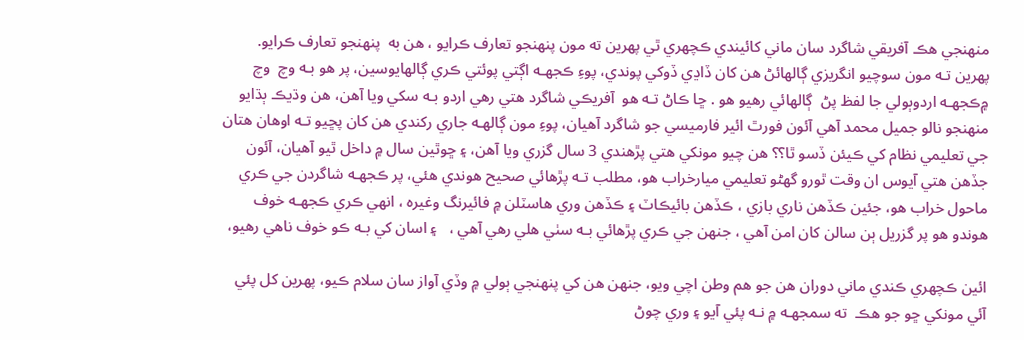منهنجي هڪ آفريقي شاگرد سان ماني کائيندي ڪچهري ٿي پهرين ته مون پنهنجو تعارف ڪرايو ، هن به  پنهنجو تعارف ڪرايو.  پهرين تـه مون سوچيو انگريزي ڳالهائڻ هن کان ڏاڍي ڏوکي پوندي، پوءِ ڪجهـه اڳتي پوئتي ڪري ڳالهايوسين، پر هو بـه وچ  وچ ۾ڪجهـه اردوٻولي جا لفظ پڻ  ڳالهائي رھيو ھو . ڇا ڪاڻ تـه هو  آفريڪي شاگرد هتي رهي اردو بـه سکي ويا آهن، هن وڌيڪ ٻڌايو منهنجو نالو جميل محمد آهي آئون فورٿ ائير فارميسي جو شاگرد آهيان، پوءِ مون ڳالهـه جاري رکندي هن کان پڇيو تـه اوهان هتان جي تعليمي نظام کي ڪيئن ڏسو ٿا؟؟ هن چيو مونکي هتي پڙهندي 3 سال گزري ويا آهن، ۽ ڇوٿين سال ۾ داخل ٿيو آهيان، آئون جڏهن ھتي آيوس ان وقت ٿورو گهڻو تعليمي ميارخراب هو، مطلب تـه پڙهائي صحيح هوندي هئي، پر ڪجهـه شاگردن جي ڪري ماحول خراب هو، جئين ڪڏهن ناري بازي ، ڪڏهن بائيڪاٽ ۽ ڪڏهن وري هاسٽلن ۾ فائيرنگ وغيره ، انهي ڪري ڪجهـه خوف هوندو هو پر گزريل ٻن سالن کان امن آهي ، جنهن جي ڪري پڙهائي بـه سٺي هلي رهي آهي ،   ۽ اسان کي بـه ڪو خوف ناهي رهيو،

ائين ڪچهري ڪندي ماني دوران هن جو هم وطن اچي ويو، جنهن هن کي پنهنجي ٻولي ۾ وڏي آواز سان سلام ڪيو، پهرين کل پئي آئي مونکي ڇو جو هڪ  ته سمجهـه ۾ نـه پئي آيو ۽ وري چوڻ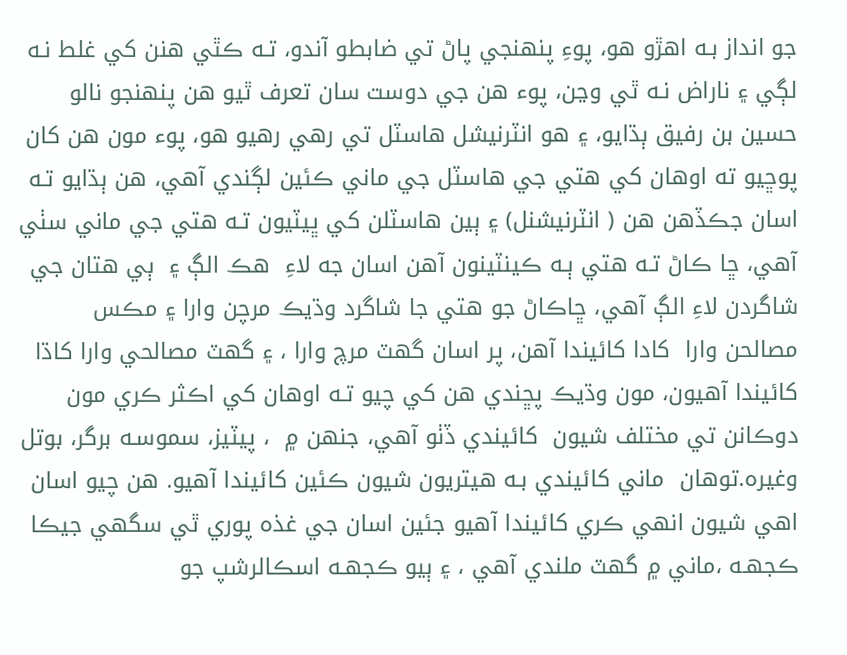جو انداز بـه اهڙو هو، پوءِ پنهنجي پاڻ تي ضابطو آندو، تـه ڪٿي هنن کي غلط نـه لڳي ۽ ناراض نـه ٿي وڃن، پوء هن جي دوست سان تعرف ٿيو هن پنهنجو نالو حسين بن رفيق ٻڌايو، ۽ هو انٽرنيشل هاسٽل تي رهي رهيو هو، پوء مون هن کان پوڇيو ته اوھان کي هتي جي هاسٽل جي ماني ڪئين لڳندي آهي، هن ٻڌايو تـه اسان جڪڏهن هن ( انٽرنيشنل) ۽ ٻين هاسٽلن کي ڀيٽيون تـه هتي جي ماني سٺي آهي، ڇا ڪاڻ تـه هتي ٻـه ڪينٽينون آهن اسان جه لاءِ  ھڪ الڳ ۽  ٻي هتان جي شاگردن لاءِ الڳ آهي، ڇاڪاڻ جو هتي جا شاگرد وڌيڪ مرچن وارا ۽ مڪس مصالحن وارا  کادا کائيندا آهن، پر اسان گهٽ مرچ وارا ، ۽ گهٽ مصالحي وارا کاڌا کائيندا آهيون، مون وڌيڪ پڇندي هن کي چيو تـه اوهان کي اڪثر ڪري مون دوڪانن تي مختلف شيون  کائيندي ڏٺو آهي، جنھن ۾  ، پيٽيز، سموسـه برگر، بوتل وغيره.توھان  ماني کائيندي بـه هيتريون شيون ڪئين کائيندا آهيو. هن چيو اسان اهي شيون انهي ڪري کائيندا آهيو جئين اسان جي غذه پوري ٿي سگهي جيڪا ڪجهـه ،ماني ۾ گهٽ ملندي آهي ، ۽ ٻيو ڪجهـه اسڪالرشپ جو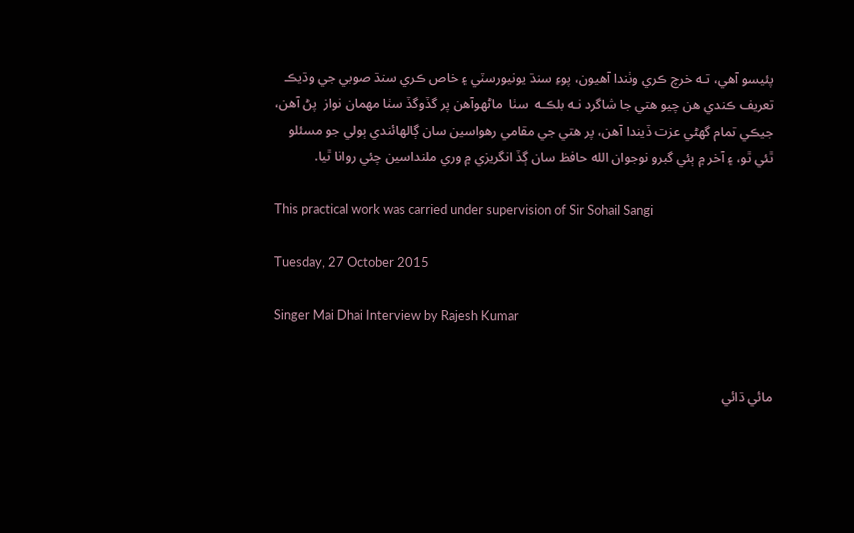پئيسو آهي، تـه خرچ ڪري وٺندا آهيون، پوءِ سنڌ يونيورسٽي ۽ خاص ڪري سنڌ صوبي جي وڌيڪ تعريف ڪندي هن چيو هتي جا شاگرد نـه بلڪـه  سٺا  ماڻهوآھن پر گڏوگڏ سٺا مهمان نواز  پڻ آهن، جيڪي تمام گهڻي عزت ڏيندا آهن، پر هتي جي مقامي رهواسين سان ڳالهائندي ٻولي جو مسئلو ٿئي ٿو، ۽ آخر ۾ ٻئي گبرو نوجوان الله حافظ سان ڳڏ انگريزي ۾ وري ملنداسين چئي روانا ٿيا.

This practical work was carried under supervision of Sir Sohail Sangi

Tuesday, 27 October 2015

Singer Mai Dhai Interview by Rajesh Kumar


مائي ڌائي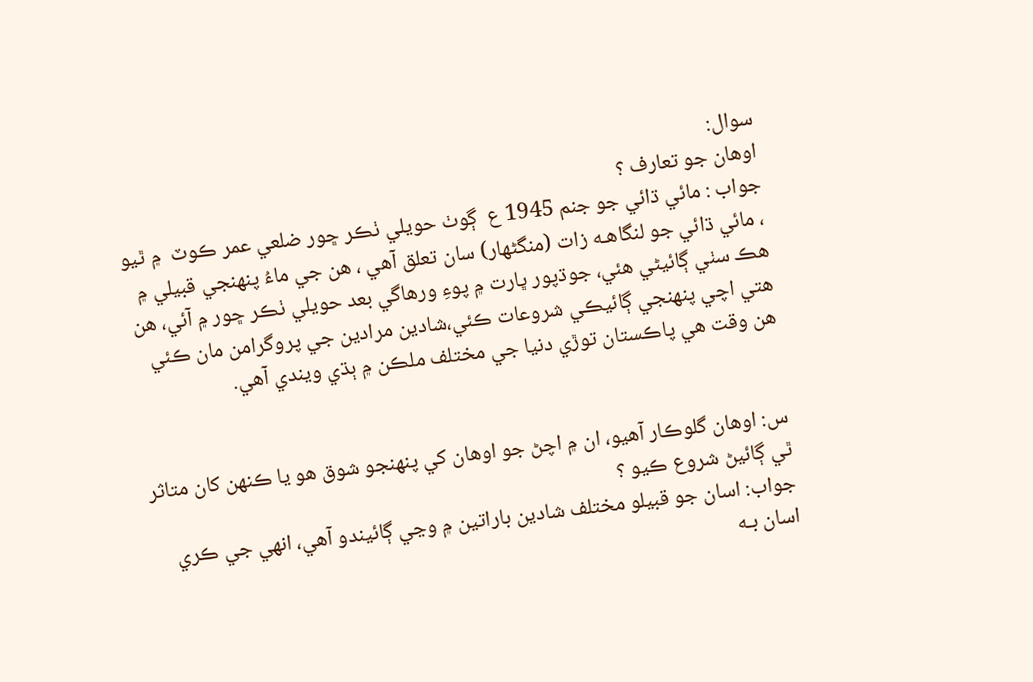سوال:
اوهان جو تعارف ؟
جواب : مائي ڌائي جو جنم 1945 ع  ڳوٺ حويلي ٺڪر ڇور ضلعي عمر ڪوٽ  ۾ ٿيو ، مائي ڌائي جو لنگاهـه زات (منگڻهار) سان تعلق آهي ، هن جي ماءُ پنهنجي قبيلي ۾ هڪ سٺي ڳائيڻي هئي، جوڌپور ڀارت ۾ پوءِ ورهاگي بعد حويلي ٺڪر ڇور ۾ آئي، هن هتي اچي پنهنجي ڳائيڪي شروعات ڪئي،شادين مرادين جي پروگرامن مان ڪئي  هن وقت هي پاڪستان توڙي دنيا جي مختلف ملڪن ۾ ٻڌي ويندي آهي.


س: اوهان گلوڪار آهيو، ان ۾ اچڻ جو اوهان کي پنهنجو شوق هو يا ڪنهن کان متاثر ٿي ڳائيڻ شروع ڪيو ؟
جواب: اسان جو قبيلو مختلف شادين باراتين ۾ وڃي ڳائيندو آهي، انهي جي ڪري اسان بـه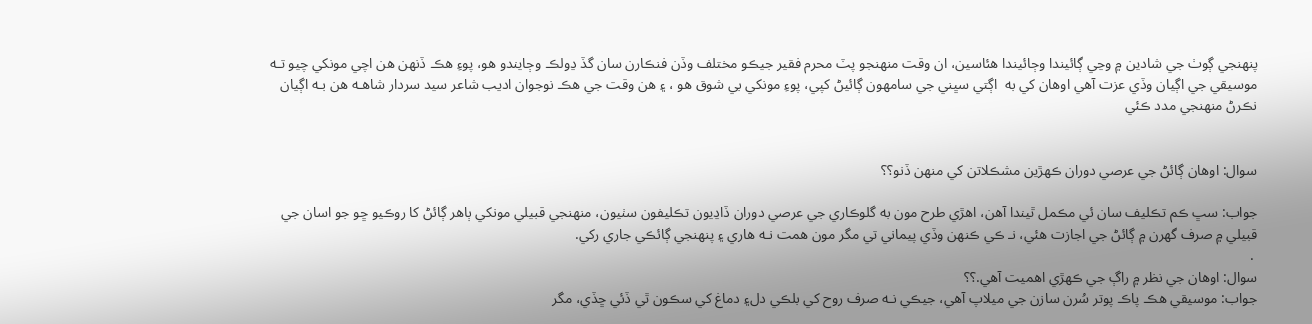پنهنجي ڳوٺ جي شادين ۾ وڃي ڳائيندا وڄائيندا هئاسين، ان وقت منهنجو پٽ محرم فقير جيڪو مختلف وڏن فنڪارن سان گڏ ڍولڪ وڄايندو هو، پوءِ هڪ ڏنهن هن اچي مونکي چيو تـه موسيقي جي اڳيان وڏي عزت آهي اوهان کي به  اڳتي سڀني جي سامهون ڳائيڻ کپي، پوءِ مونکي بي شوق هو ، ۽ هن وقت جي هڪ نوجوان اديب شاعر سيد سردار شاهـه هن بـه اڳيان نڪرڻ منهنجي مدد ڪئي


سوال: اوهان ڳائڻ جي عرصي دوران ڪهڙين مشڪلاتن کي منهن ڏنو؟؟

جواب: سڀ ڪم تڪليف سان ئي مڪمل ٿيندا آهن، اهڙي طرح مون به گلوڪاري جي عرصي دوران ڏاڍيون تڪليفون سٺيون، منهنجي قبيلي مونکي ٻاهر ڳائڻ کا روڪيو ڇو جو اسان جي قبيلي ۾ صرف گهرن ۾ ڳائڻ جي اجازت هئي، نـ ڪي ڪنهن وڏي پيماني تي مگر مون همت نـه هاري ۽ پنهنجي ڳائڪي جاري رکي.
 .
سوال: اوهان جي نظر ۾ راڳ جي ڪهڙي اهميت آهي.؟؟
جواب: موسيقي هڪ پاڪ پوتر سُرن سازن جي ميلاپ آهي، جيڪي نـه صرف روح کي بلڪي دل۽ دماغ کي سڪون ٿي ڏئي ڇڏي، مگر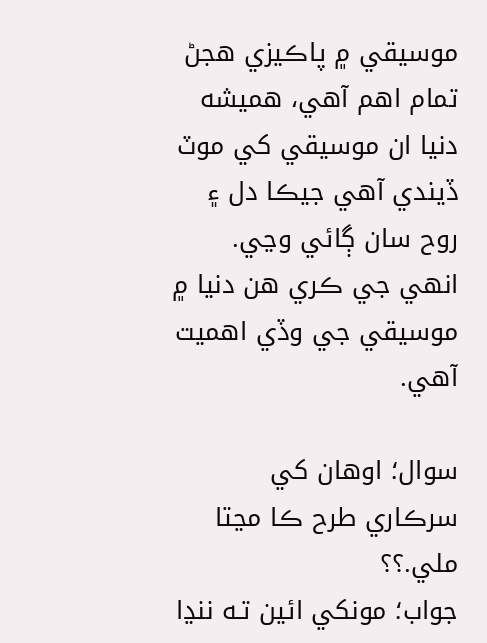موسيقي ۾ پاڪيزي هجڻ تمام اهم آهي، هميشه دنيا ان موسيقي کي موٽ ڏيندي آهي جيڪا دل ۽ روح سان ڳائي وڃي. انهي جي ڪري هن دنيا ۾ موسيقي جي وڏي اهميت آهي.

سوال؛ اوهان کي سرڪاري طرح ڪا مڃتا ملي.؟؟
جواب؛ مونکي ائين تـه ننڍا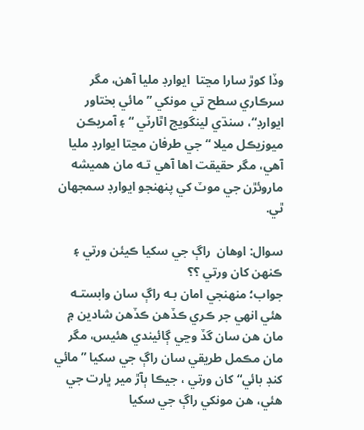وڏا کوڙ سارا مڃتا  ايوارڊ مليا آهن، مگر سرڪاري سطح تي مونکي ”مائي بختاور ايوارڊ“، سنڌي لينگويج اٿارٽي “ ۽ آمريڪن ميوزيڪل ميلا “ جي طرفان مڃتا ايوارڊ مليا آهي، مگر حقيقت اها آهي تـه مان هميشه ماروئڙن جي موٽ کي پنهنجو ايوارڊ سمجهان ٿي.

سوال: اوهان  راڳ جي سکيا ڪيئن ورتي ۽ ڪنهن کان ورتي ؟؟
جواب؛ منهنجي امان بـه راڳ سان وابستـه هئي انهي جر ڪري ڪڏهن ڪڏهن شادين ۾ مان هن سان گڏ وڃي ڳائيندي هئيس، مگر مان مڪمل طريقي سان راڳ جي سکيا ”مائي کنڊ بائي“ کان ورتي ، جيڪا ٻآڙ مير ڀارت جي هئي، هن مونکي راڳ جي سکيا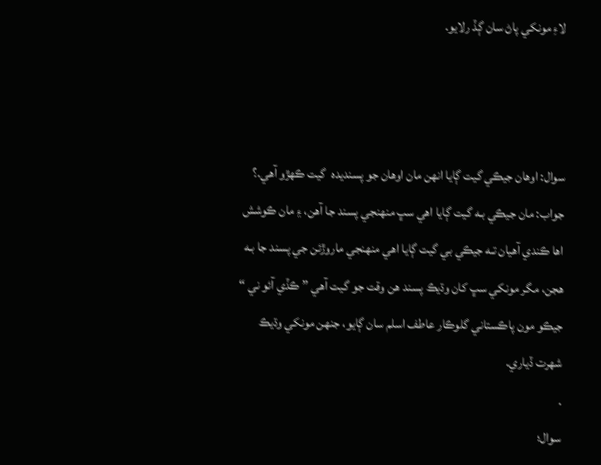لاءِ مونکي پاڻ سان ڳڏ رلايو.



سوال: اوهان جيڪي گيت ڳايا انهن مان اوهان جو پسنديده  گيت ڪهڙو آهي.؟
جواب: مان جيڪي بـه گيت ڳايا اهي سڀ منهنجي پسند جا آهن، ۽ مان ڪوشش اها ڪندي آهيان تـه جيڪي بي گيت ڳايا اهي منهنجي ماروڙئن جي پسند جا بـه هجن، مگر مونکي سڀ کان وڌيڪ پسند هن وقت جو گيت آهي ” ڪڏي آئو ني “ جيڪو مون پاڪستاني گلوڪار عاطف اسلم سان ڳايو، جنهن مونکي وڌيڪ شهرت ڏياري.
.
سوال؛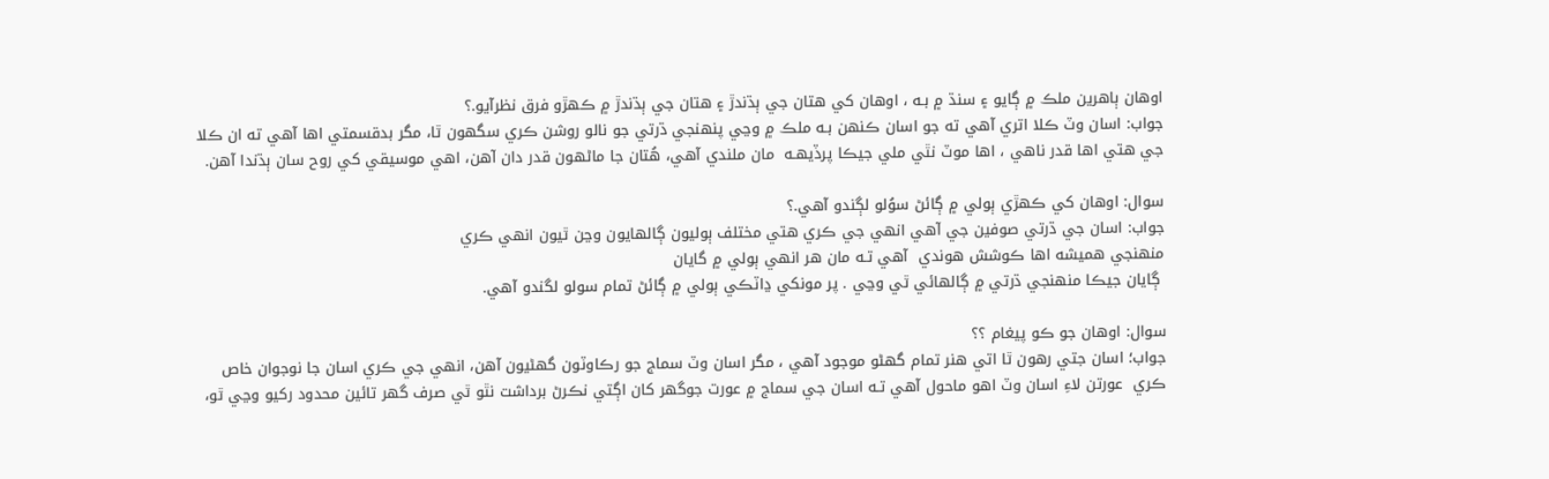اوهان ٻاهرين ملڪ ۾ ڳايو ۽ سنڌ ۾ بـه ، اوهان کي هتان جي ٻڌندڙ ۽ هتان جي ٻڌندڙ ۾ ڪهڙو فرق نظرآيو.؟
جواب: اسان وٽ ڪلا اتري آهي ته جو اسان ڪنهن بـه ملڪ ۾ وڃي پنهنجي ڌرتي جو نالو روشن ڪري سگهون ٿا، مگر بدقسمتي اها آهي ته ان ڪلا جي هتي اها قدر ناهي ، اها موٽ نٿي ملي جيڪا پرڏيهـه  مان ملندي آهي، هُتان جا ماڻهون قدر دان آهن، اهي موسيقي کي روح سان ٻڌندا آهن.

سوال: اوهان کي ڪهڙي ٻولي ۾ ڳائڻ سوُلو لڳندو آهي.؟
جواب: اسان جي ڌرتي صوفين جي آهي انهي جي ڪري هتي مختلف ٻوليون ڳالهايون وڃن ٿيون انهي ڪري
منهنجي هميشه اها ڪوشش هوندي  آهي تـه مان هر انهي ٻولي ۾ گايان
 ڳايان جيڪا منهنجي ڌرتي ۾ ڳالهائي ٿي وڃي . پر مونکي ڍاٽڪي ٻولي ۾ ڳائڻ تمام سولو لگندو آهي.

سوال: اوهان جو ڪو پيغام ؟؟
جواب؛ اسان جتي رهون ٿا اتي هنر تمام گهڻو موجود آهي ، مگر اسان وٽ سماج جو رڪاوٽون گهڻيون آهن، انهي جي ڪري اسان جا نوجوان خاص ڪري  عورتن لاءِ اسان وٽ اهو ماحول آهي تـه اسان جي سماج ۾ عورت جوگهر کان اڳتي نڪرڻ برداشت نٿو ٿي صرف گهر تائين محدود رکيو وڃي ٿو،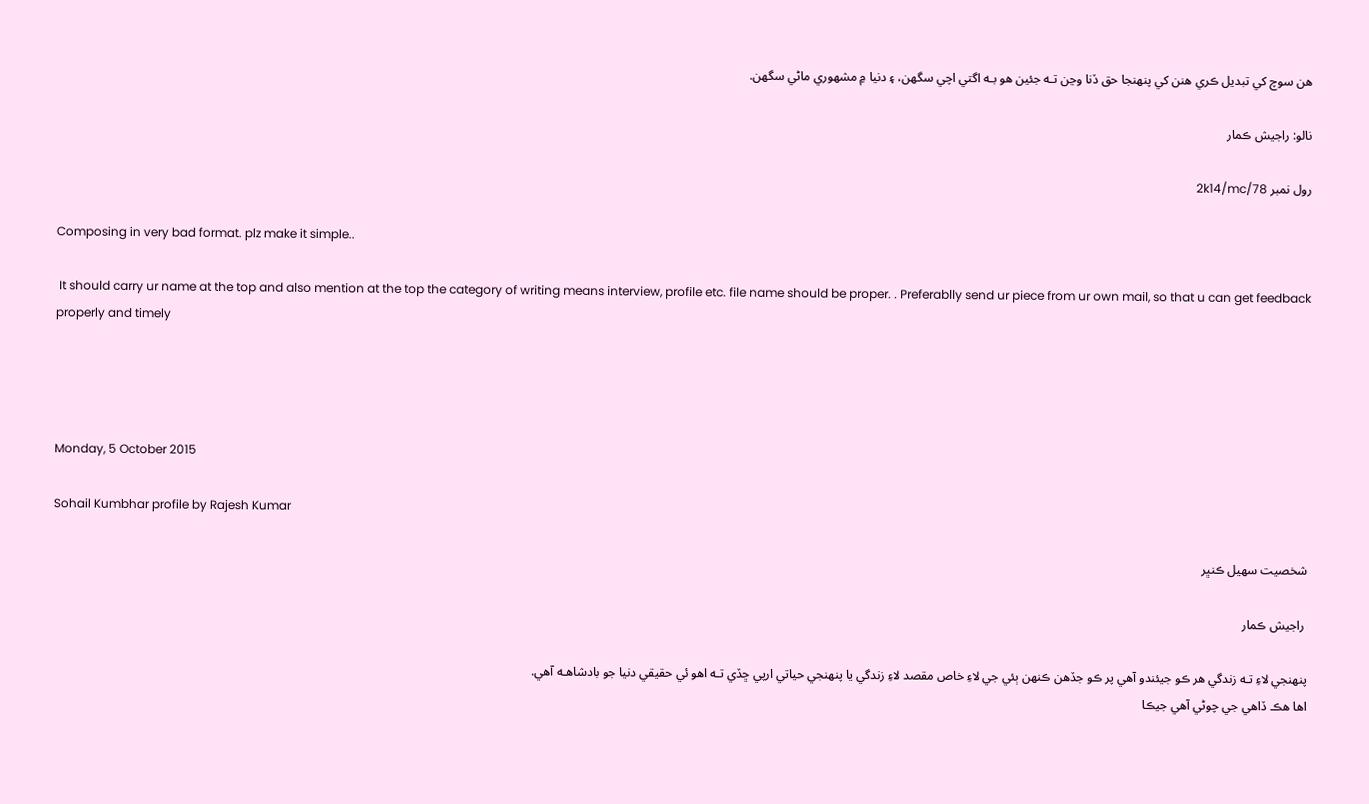هن سوچ کي تبديل ڪري هنن کي پنهنجا حق ڏنا وڃن تـه جئين هو بـه اگتي اچي سگهن، ۽ دنيا ۾ مشهوري ماڻي سگهن.

نالو: راجيش ڪمار

رول نمبر 2k14/mc/78

Composing in very bad format. plz make it simple..

 It should carry ur name at the top and also mention at the top the category of writing means interview, profile etc. file name should be proper. . Preferablly send ur piece from ur own mail, so that u can get feedback properly and timely




Monday, 5 October 2015

Sohail Kumbhar profile by Rajesh Kumar

شخصيت سهيل ڪنڀر

 راجيش ڪمار

پنهنجي لاءِ تـه زندگي هر ڪو جيئندو آهي پر ڪو جڏهن ڪنهن ٻئي جي لاءِ خاص مقصد لاءِ زندگي يا پنهنجي حياتي ارپي ڇڏي تـه اهو ئي حقيقي دنيا جو بادشاهـه آهي.
اها هڪ ڏاهي جي چوڻي آهي جيڪا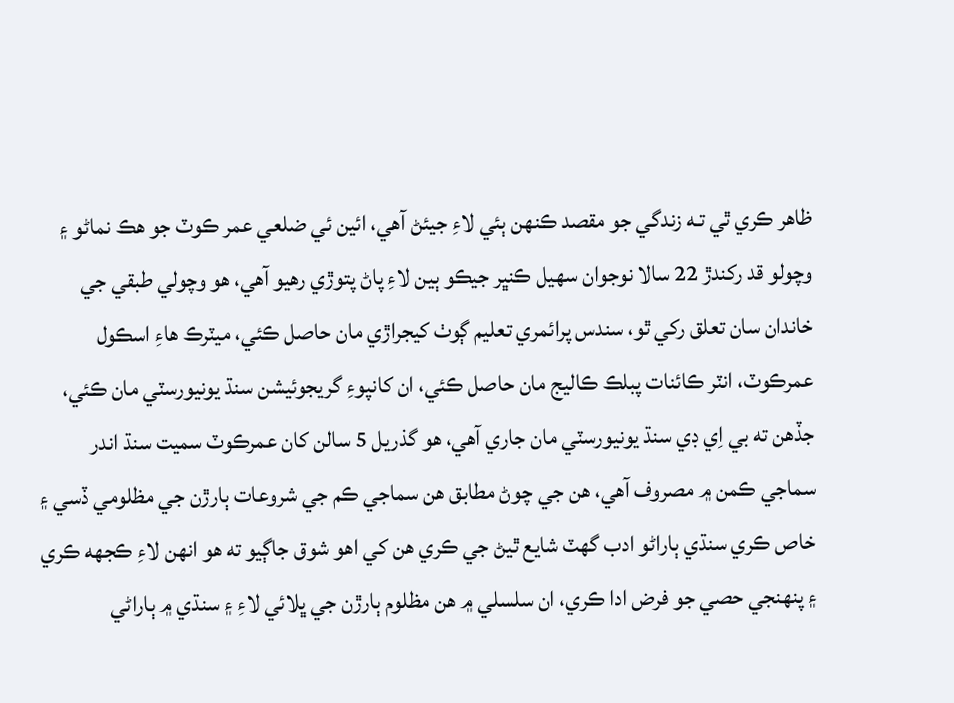ظاهر ڪري ٿي تـه زندگي جو مقصد ڪنهن ٻئي لاءِ جيئڻ آهي، ائين ئي ضلعي عمر ڪوٽ جو هڪ نماڻو ۽ وچولو قد رکندڙ 22 سالا نوجوان سهيل ڪنڀر جيڪو ٻين لاءِ پاڻ پتوڙي رهيو آهي، هو وچولي طبقي جي خاندان سان تعلق رکي ٿو، سندس پرائمري تعليم ڳوٺ کيجراڙي مان حاصل ڪئي، ميٽرڪ هاءِ اسڪول عمرڪوٽ، انٽر ڪائنات پبلڪ ڪاليج مان حاصل ڪئي، ان کانپوءِ گريجوئيشن سنڌ يونيورسٽي مان ڪئي، جڏهن ته بي اِي ڊي سنڌ يونيورسٽي مان جاري آهي، هو گذريل 5 سالن کان عمرڪوٽ سميت سنڌ اندر سماجي ڪمن ۾ مصروف آهي، هن جي چوڻ مطابق هن سماجي ڪم جي شروعات ٻارڙن جي مظلومي ڏسي ۽ خاص ڪري سنڌي ٻاراڻو ادب گهٽ شايع ٿيڻ جي ڪري هن کي اهو شوق جاڳيو ته هو انهن لاءِ ڪجهه ڪري ۽ پنهنجي حصي جو فرض ادا ڪري، ان سلسلي ۾ هن مظلوم ٻارڙن جي ڀلائي لاءِ ۽ سنڌي ۾ ٻاراڻي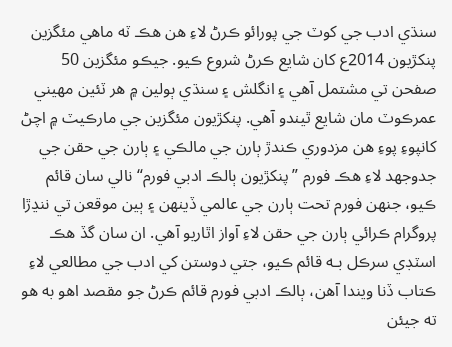سنڌي ادب جي کوٽ جي پورائو ڪرڻ لاءِ هن هڪ ٽه ماهي مئگزين پنکڙيون 2014ع کان شايع ڪرڻ شروع ڪيو. جيڪو مئگزين 50 صفحن تي مشتمل آهي ۽ انگلش ۽ سنڌي ٻولين ۾ هر ٽئين مهيني عمرڪوٽ مان شايع ٿيندو آهي. پنکڙيون مئگزين جي مارڪيٽ ۾ اچڻ کانپوءِ پوءِ هن مزدوري ڪندڙ ٻارن جي مالڪي ۽ ٻارن جي حقن جي جدوجهد لاءِ هڪ فورم ”پنکڙيون ٻالڪ ادبي فورم“ نالي سان قائم ڪيو، جنهن فورم تحت ٻارن جي عالمي ڏينهن ۽ ٻين موقعن تي ننڍڙا پروگرام ڪرائي ٻارن جي حقن لاءِ آواز اٿاريو آهي. ان سان گڏ هڪ اسٽڊي سرڪل بـه قائم ڪيو، جتي دوستن کي ادب جي مطالعي لاءِ ڪتاب ڏنا ويندا آهن، ٻالڪ ادبي فورم قائم ڪرڻ جو مقصد اهو به هو ته جيئن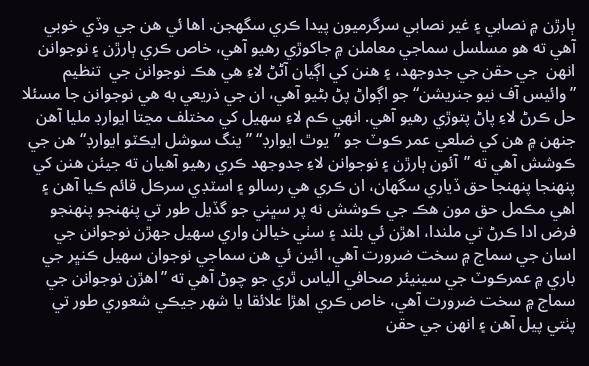ٻارڙن ۾ نصابي ۽ غير نصابي سرگرميون پيدا ڪري سگهجن. اها ئي هن جي وڏي خوبي آهي ته هو مسلسل سماجي معاملن ۾ جاکوڙي رهيو آهي، خاص ڪري ٻارڙن ۽ نوجوانن انهن  جي حقن جي جدوجهد، ۽ هنن کي اڳيان آڻڻ لاءِ هي هڪ نوجوانن جي  تنظيم ”وائيس آف نيو جنريشن“ جو اڳواڻ پڻ بڻيو آهي، ان جي ذريعي به هي نوجوانن جا مسئلا حل ڪرڻ لاءِ پاڻ پتوڙي رهيو آهي. انهي ڪم لاءِ سهيل کي مختلف مڃتا ايوارڊ مليا آهن جنهن ۾ هن کي ضلعي عمر ڪوٽ جو ”يوٿ ايوارڊ“ ”ينگ سوشل ايڪٽو ايوارڊ“ هن جي ڪوشش آهي ته ”آئون ٻارڙن ۽ نوجوانن لاءِ جدوجهد ڪري رهيو آهيان ته جيئن هنن کي پنهنجا پنهنجا حق ڏياري سگهان، ان ڪري هي رسالو ۽ اسٽڊي سرڪل قائم ڪيا آهن ۽ اهي مڪمل حق مون هڪ جي ڪوشش نه پر سڀني جو گڏيل طور تي پنهنجو پنهنجو فرض ادا ڪرڻ تي ملندا، اهڙن ئي بلند ۽ سٺي خيالن واري سهيل جهڙن نوجوانن جي اسان جي سماج ۾ سخت ضرورت آهي، ائين ئي هن سماجي نوجوان سهيل ڪنڀر جي باري ۾ عمرڪوٽ جي سينيئر صحافي الياس ٿري جو چوڻ آهي ته ”اهڙن نوجوانن جي سماج ۾ سخت ضرورت آهي، خاص ڪري اهڙا علائقا يا شهر جيڪي شعوري طور تي پٺتي پيل آهن ۽ انهن جي حقن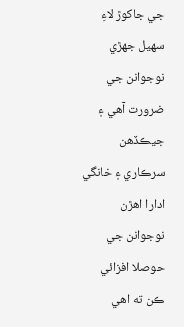جي جاکوڙ لاءِ سهيل جهڙي نوجوانن جي ضرورت آهي ۽ جيڪڏهن سرڪاري ۽ خانگي ادارا اهڙن نوجوانن جي حوصلا افزائي ڪن ته اهي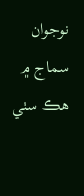نوجوان سماج ۾ هڪ سٺي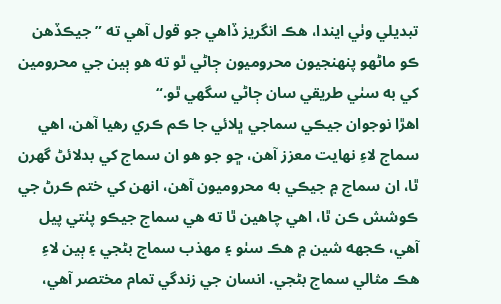تبديلي وٺي ايندا، هڪ انگريز ڏاهي جو قول آهي ته ”جيڪڏهن ڪو ماڻهو پنهنجيون محروميون ڄاڻي ٿو ته هو ٻين جي محرومين کي به سٺي طريقي سان ڄاڻي سگهي ٿو.“
اهڙا نوجوان جيڪي سماجي ڀلائي جا ڪم ڪري رهيا آهن، اهي سماج لاءِ نهايت معزز آهن، ڇو جو هو ان سماج کي بدلائڻ گهرن ٿا، ان سماج ۾ جيڪي به محروميون آهن، انهن کي ختم ڪرڻ جي ڪوشش ڪن ٿا، اهي چاهين ٿا ته هي سماج جيڪو پٺتي پيل آهي، ڪجهه شين ۾ هڪ سٺو ۽ مهذب سماج بڻجي ۽ ٻين لاءِ هڪ مثالي سماج بڻجي. انسان جي زندگي تمام مختصر آهي،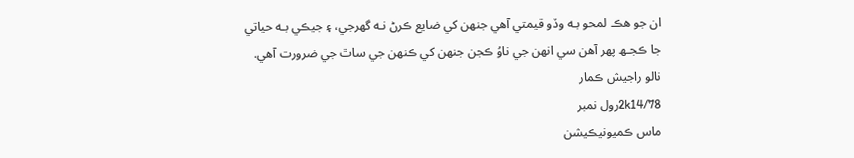ان جو هڪ لمحو بـه وڏو قيمتي آهي جنهن کي ضايع ڪرڻ نـه گهرجي، ۽ جيڪي بـه حياتي جا ڪجـھ پهر آهن سي انهن جي ناوُ ڪجن جنهن کي ڪنهن جي ساٿ جي ضرورت آهي.
نالو راجيش ڪمار
2k14/78رول نمبر
ماس ڪميونيڪيشن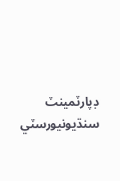ڊپارٽمينٽ سنڌيونيورسٽي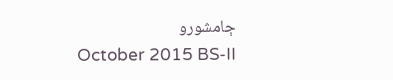ڄامشورو
October 2015 BS-II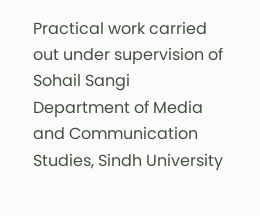Practical work carried out under supervision of Sohail Sangi
Department of Media and Communication Studies, Sindh University